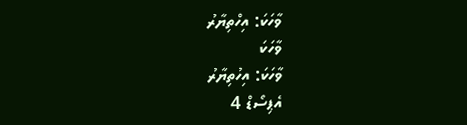ވާހަކަ: އިހްތިޔާރު
ވާހަކަ
ވާހަކަ: އިހުތިޔާރު
އެޕިސޯޑް 4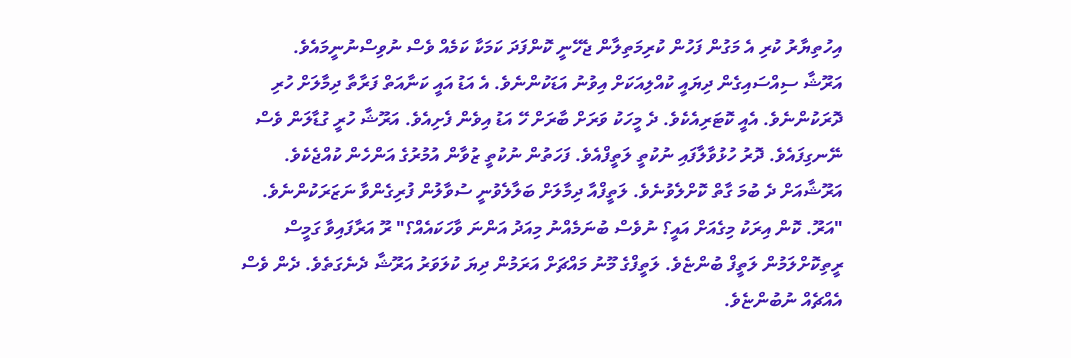އިހުތިޔާރު ކުރި އެ މަގުން ފަހުން ކުރިމަތިލާން ޖެހޭނީ ކޮންފަދަ ކަމަކާ ކަމެއް ވެސް ނުވިސްނުނީމައެވެ.
އަރޫޝާ ސިއްސައިގެން ދިޔައީ ކުއްލިއަކަށް އިވުނު އަޑަކުންނެވެ. އެ އަޑު އައީ ކަނާއަތް ފަރާތާ ދިމާލަށް ހުރި ދޮރަކުންނެވެ. އެއީ ކޮޓަރިއެކެވެ. ދެ މީހަކު ވަރަށް ބާރަށް ހޭ އަޑު އިވެން ފެށިއެވެ. އަރޫޝާ ހުރީ ގުޑާލަން ވެސް ނޭނގިފައެވެ. ދޮރު ހުޅުވާލާފައި ނުކުތީ ލަތީފްއެވެ. ފަހަތުން ނުކުތީ ޒުވާން އުމުރުގެ އަންހެން ކުއްޖެކެވެ. އަރޫޝާއަށް ދެ ބުމަ ގާތް ކޮށްލެވުނެވެ. ލަތީފްއާ ދިމާލަށް ބަލާލެވުނީ ސުވާލުން ފުރިގެންވާ ނަޒަރަކުންނެވެ.
"އަރޫ. ކޮން އިރަކު މިގެއަށް އައީ؟ ނުވެސް ބުނަމެއްނު މިއަދު އަންނަ ވާހަކައެއް؟" ރޫ އަރާފައިވާ ގަމީސް ރީތިކޮށްލަމުން ލަތީފް ބުންޏެވެ. ލަތީފްގެ މޫނު މައްޗަށް އަރަމުން ދިޔަ ކުލަވަރު އަރޫޝާ ދެނެގަތެވެ. ދެން ވެސް އެއްޗެއް ނުބުންޏެވެ.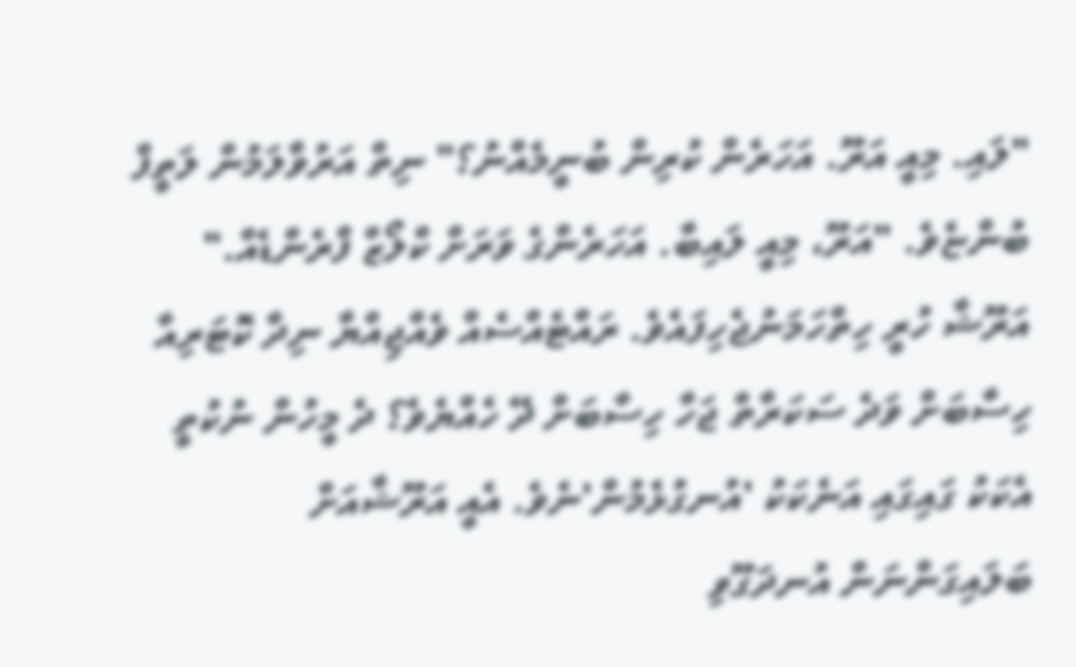"ލައި. މިއީ އަރޫ. އަހަރެން ކުރިން ބުނީމެއްނު؟" ނިތް އަރުވާލަމުން ލަތީފް ބުންޏެވެ. "އަރޫ، މިއީ ލައިބާ. އަހަރެންގެ ވަރަށް ކްލޯޒް ފްރެންޑެއް."
އަރޫޝާ ހުރީ ހިތްހަމަނުޖެހިފައެވެ. ރައްޓެއްސެއް ވެއްޖިއްޔާ ނިދާ ކޮޓަރިއާ ހިސާބަށް ވަދެ ސަކަރާތް ޖަހާ ހިސާބަށް ދޭ ހެއްޔެވެ؟ ދެ މީހުން ނުކުތީ އެކަކު ގައިގައި އަނެކަކު 'އުނގުޅެމުން'ނެވެ. އެއީ އަރޫޝާއަށް ބަލައިގަންނަން އުނދަގޫވި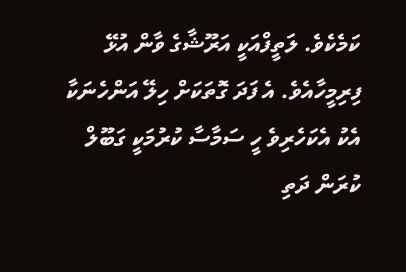ކަމެކެވެ. ލަތީފްއަކީ އަރޫޝާގެ ވާން އުޅޭ ފިރިމީހާއެވެ. އެ ފަދަ ގޮތަކަށް ހިލޭ އަންހެނަކާ އެކު އެކަހެރިވެ ހީ ސަމާސާ ކުރުމަކީ ގަބޫލް ކުރަން ދަތި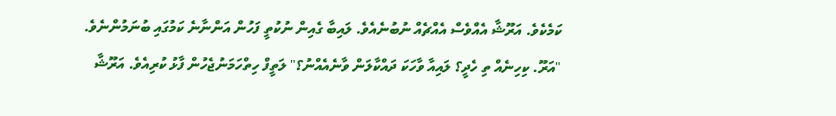ކަމެކެވެ. އަރޫޝާ އެއްވެސް އެއްޗެއް ނުބުނެއެވެ. ލައިބާ ގެއިން ނުކުތީ ފަހުން އަންނާނެ ކަމުގައި ބުނަމުންނެވެ.
"އަރޫ. ކިހިނެއް ތި ހެދީ؟ ލައިއާ ވާހަކަ ދައްކާލަން ވާނެއެއްނު؟" ލަތީފް ހިތްހަމަނުޖެހުން ފާޅު ކުރިއެވެ. އަރޫޝާ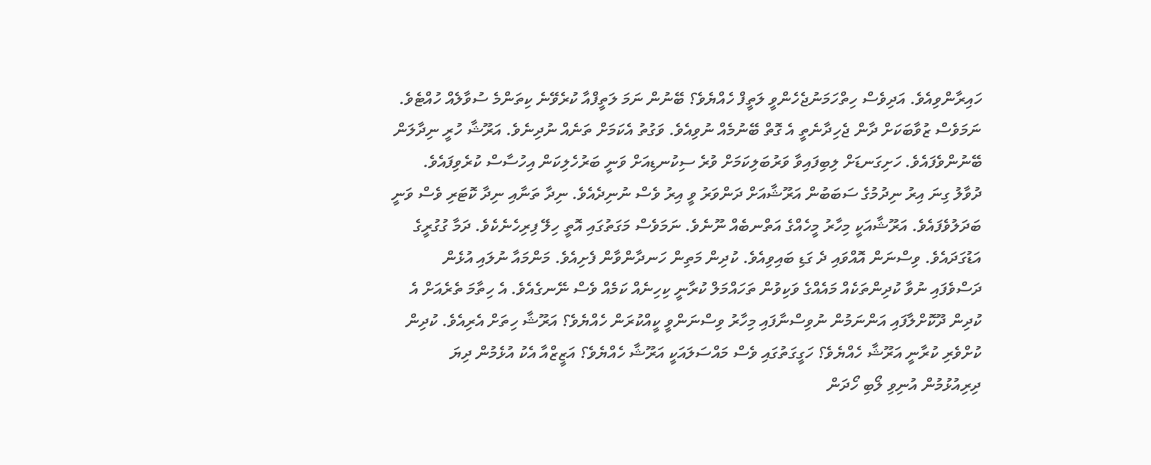ހައިރާންވިއެވެ. އަދިވެސް ހިތްހަމަނުޖެހެންވީ ލަތީފް ހެއްޔެވެ؟ ބޭނުން ނަމަ ލަތީފްއާ ކުރެވޭނެ ކިތަންމެ ސުވާލެއް ހުއްޓެވެ. ނަމަވެސް ޒުވާބަކަށް ދާން ޖެހިދާނެތީ އެ ގޮތް ބޭނުމެއް ނުވިއެވެ. ވަގުތު އެކަމަށް ތަނެއް ނުދިނެވެ. އަރޫޝާ ހުރީ ނިދާލަން ބޭނުންވެފައެވެ. ހަށިގަނޑަށް ލިބިފައިވާ ވަރުބަލިކަމަށް ވުރެ ސިކުނޑިއަށް ވަނީ ބަރުހެލިކަން އިހުސާސް ކުރެވިފައެވެ.
ދުވާލު ގިނަ އިރު ނިދުމުގެ ސަބަބުން އަރޫޝާއަށް ދަންވަރު ވީ އިރު ވެސް ނުނިދެއެވެ. ނިދާ ތަނާއި ނިދާ ކޮޓަރި ވެސް ވަނީ ބަދަލުވެފައެވެ. އަރޫޝާއަކީ މިހާރު މީހެއްގެ އަތްނބެއް ނޫނެވެ. ނަމަވެސް މަގަތުގައި އޮތީ ހިލޭ ފިރިހެނެކެވެ. ދަމާ ގުގުރީގެ އަޑުގަދައެވެ. ވިސްނަން އޮއްވައި ދެ ގަޑި ބައިވިއެވެ. ކުދިން މަތިން ހަނދާންވާން ފެށިއެވެ. މަންމައާ ނުލައި އުޅެން ދަސްވެފައި ނުވާ ކުދިންތަކެއް މައެއްގެ ވަކިވުން ތަހައްމަލް ކުރާނީ ކިހިނެއް ކަމެއް ވެސް ނޭނގެއެވެ. އެ ހިތާމަ ތެރެއަށް އެ ކުދިން ދޫކޮށްލާފައި އަންނަމުން ނުވިސްނާފައި މިހާރު ވިސްނަންވީ ކީއްކުރަން ހެއްޔެވެ؟ އަރޫޝާ ހިތަށް އެރިއެވެ. ކުދިން ކުށްވެރި ކުރާނީ އަރޫޝާ ހެއްޔެވެ؟ ހަގީގަތުގައި ވެސް މައްސަލައަކީ އަރޫޝާ ހެއްޔެވެ؟ އަޒީޒްއާ އެކު އުޅެމުން ދިޔަ ދިރިއުޅުމުން އުނިވި ލޯބި ހޯދަން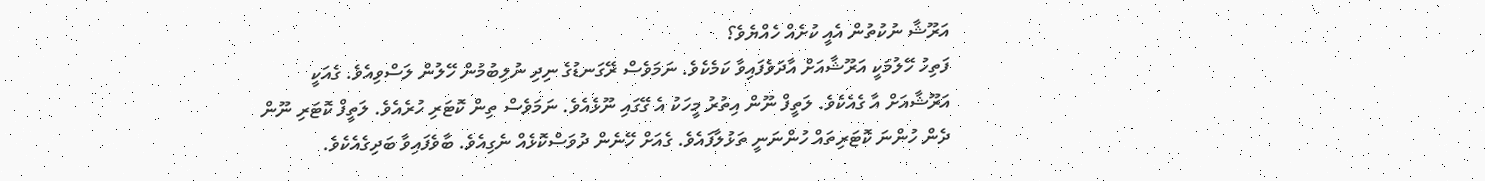އަރޫޝާ ނުކުތުން އެއީ ކުށެއް ހެއްޔެވެ؟
ފަތިހު ހޭލުމަކީ އަރޫޝާއަށް އާދަވެފައިވާ ކަމެކެވެ. ނަމަވެސް ރޭގަނޑުގެ ނިދި ނުލިބުމުން ހޭލުން ލަސްވިއެވެ. ގެއަކީ އަރޫޝާއަށް އާ ގެއެކެވެ. ލަތީފް ނޫން އިތުރު މީހަކު އެ ގޭގައި ނޫޅެއެވެ. ނަމަވެސް ތިން ކޮޓަރި ހުރެއެވެ. ލަތީފް ކޮޓަރި ނޫން ދެން ހުންނަ ކޮޓަރިތައް ހުންނަނީ ތަޅުލާފައެވެ. ގެއަށް ހޭނެން ދުވަސްކޮޅެއް ނެގިއެވެ. ބާވެފައިވާ ބަދިގެއެކެވެ.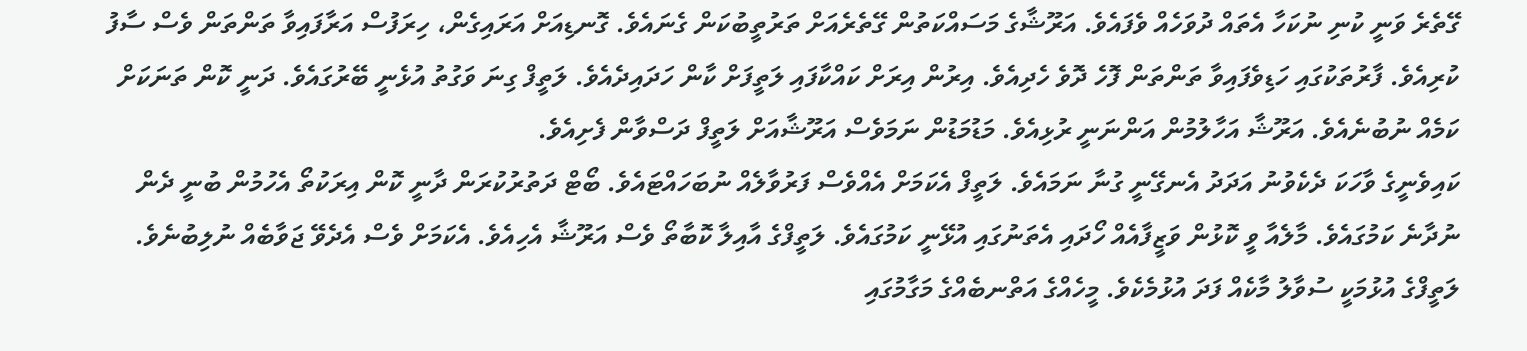ގޭތެރެ ވަނީ ކުނި ނުކަހާ އެތައް ދުވަހެއް ވެފައެވެ. އަރޫޝާގެ މަސައްކަތުން ގޭތެރެއަށް ތަރުތީބުކަން ގެނައެވެ. ގޮނޑިއަށް އަރައިގެން، ހިރަފުސް އަރާފައިވާ ތަންތަން ވެސް ސާފު ކުރިއެވެ. ފާރުތަކުގައި ހަޑިވެފައިވާ ތަންތަން ފޮހެ ދޮވެ ހެދިއެވެ. އިރުން އިރަށް ކައްކާފައި ލަތީފަށް ކާން ހަދައިދެއެވެ. ލަތީފް ގިނަ ވަގުތު އުޅެނީ ބޭރުގައެވެ. ދަނީ ކޮން ތަނަކަށް ކަމެއް ނުބުނެއެވެ. އަރޫޝާ އަހާލުމުން އަންނަނީ ރުޅިއެވެ. މަޑުމަޑުން ނަމަވެސް އަރޫޝާއަށް ލަތީފް ދަސްވާން ފެށިއެވެ.
ކައިވެނީގެ ވާހަކަ ދެކެވުނު އަދަދު އެނގޭނީ ގުނާ ނަމައެވެ. ލަތީފް އެކަމަށް އެއްވެސް ފަރުވާލެއް ނުބަހައްޓައެވެ. ބޯޓް ދަތުރުކުރަން ދާނީ ކޮން އިރަކުތޯ އެހުމުން ބުނީ ދެން ނުދާނެ ކަމުގައެވެ. މާލެއާ ވީ ކޮޅުން ވަޒީފާއެއް ހޯދައި އެތަނުގައި އުޅޭނީ ކަމުގައެވެ. ލަތީފްގެ އާއިލާ ކޮބާތޯ ވެސް އަރޫޝާ އެހިއެވެ. އެކަމަށް ވެސް އެދެވޭ ޖަވާބެއް ނުލިބުނެވެ. ލަތީފްގެ އުޅުމަކީ ސުވާލު މާކެއް ފަދަ އުޅުމެކެވެ. މީހެއްގެ އަތްނބެއްގެ މަގާމުގައި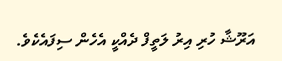އަރޫޝާ ހުރި އިރު ލަތީފް ދެއްކީ އެހެން ސިފައެކެވެ.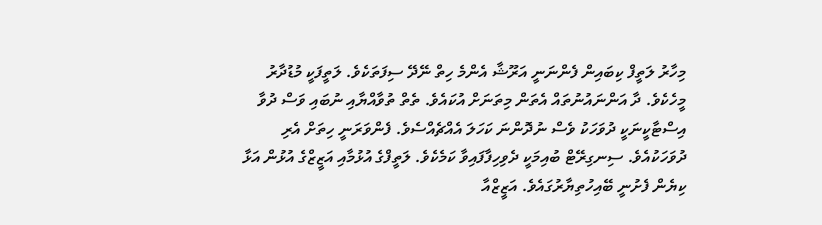މިހާރު ލަތީފް ކިބައިން ފެންނަނީ އަރޫޝާ އެންމެ ހިތް ނޭދޭ ސިފަތަކެވެ. ލަތީފަކީ މުޑުދާރު މީހެކެވެ. ދާ އަންނައުނުތައް އެތަން މިތަނަށް އުކައެވެ. ތެތް ތުވާއްޔާއި ނުބައި ވަސް ދުވާ އިސްޓާކީނަކީ ދުވަހަކު ވެސް ނުދޮންނަ ކަހަލަ އެއްޗެއްސެވެ. ފެންވަރަނީ ހިތަށް އެރި ދުވަހަކުއެވެ. ސިނގިރޭޓް ބުއިމަކީ ދެވިހިފާފައިވާ ކަމެކެވެ. ލަތީފްގެ އުޅުމާއި އަޒީޒްގެ އުޅުން އަޅާ ކިޔެން ފެށުނީ ބޭއިހުތިޔާރުގައެވެ. އަޒީޒްއާ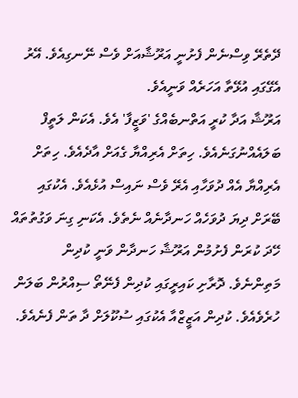ދޭތެރޭ ވިސްނެން ފެށުނީ އަރޫޝާއަށް ވެސް ނޭނގިއެވެ. އޭރު އެގޭގައި އުޅޭތާ އަހަރެއް ވަނީއެވެ.
އަރޫޝާ އަދާ ކުރީ އަތްނބެއްގެ 'ވަޒީފާ' އެވެ. އެކަން ލަތީފް ބަލައެއްނުގަނެއެވެ. ހިތަށް އެރިއްޔާ ގެއަށް އާދެއެވެ. ހިތަށް އެރިއްޔާ އެއް ދުވަހާއި އެރޭ ވެސް ނައިސް އުޅެއެވެ. އެކުގައި ބޭރަށް ދިޔަ ދުވަހެއް ހަނދާނެއް ނެތެވެ. އެކަނި ގިނަ ވަގުތުތައް ހޭދަ ކުރަން ފެށުމުން އަރޫޝާ ހަނދާން ވަނީ ކުދިން މަތިންނެވެ. ދޮރާށި ކައިރީގައި ކުދިން ފެނޭތޯ ސިއްރުން ބަލަން ހުރެވެއެވެ. ކުދިން އަޒީޒްއާ އެކުގައި ސުކޫލަށް ދާ ތަން ފެނެއެވެ.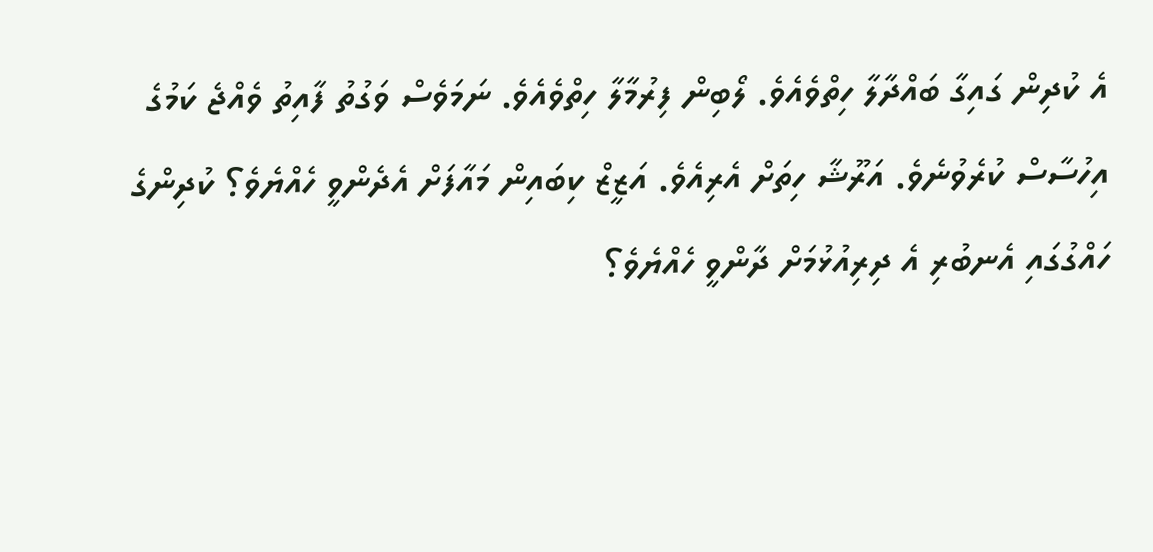އެ ކުދިން ގައިގާ ބައްދާލާ ހިތްވެއެވެ. ލޯބިން ފިރުމާލާ ހިތްވެއެވެ. ނަމަވެސް ވަގުތު ފާއިތު ވެއްޖެ ކަމުގެ އިހުސާސް ކުރެވުނެވެ. އަރޫޝާ ހިތަށް އެރިއެވެ. އަޒީޒް ކިބައިން މައާފަށް އެދެންވީ ހެއްޔެވެ؟ ކުދިންގެ ހައްގުގައި އެނބުރި އެ ދިރިއުޅުމަށް ދާންވީ ހެއްޔެވެ؟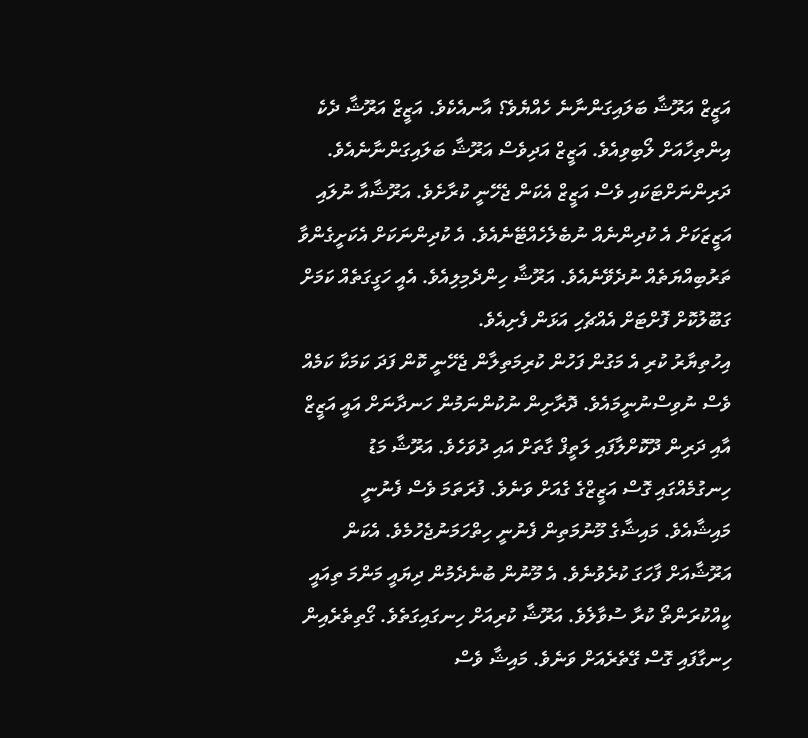އަޒީޒް އަރޫޝާ ބަލައިގަންނާނެ ހެއްޔެވެ؟ އާނއެކެވެ. އަޒީޒް އަރޫޝާ ދެކެ އިންތިހާއަށް ލޯބިވިއެވެ. އަޒީޒް އަދިވެސް އަރޫޝާ ބަލައިގަންނާނެއެވެ. ދަރިންނަށްޓަކައި ވެސް އަޒީޒް އެކަން ޖެހޭނީ ކުރާށެވެ. އަރޫޝާއާ ނުލައި އަޒީޒަކަށް އެ ކުދިންނެއް ނުބެލެހެއްޓޭނެއެވެ. އެ ކުދިންނަކަށް އެކަށީގެންވާ ތަރުބިއްޔަތެއް ނުދެވޭނެއެވެ. އަރޫޝާ ހިންދެމިލިއެވެ. އެއީ ހަގީގަތެއް ކަމަށް ގަބޫލުކޮށް ފޮށްޓަށް އެއްޗެހި އަޅަން ފެށިއެވެ.
އިހުތިޔާރު ކުރި އެ މަގުން ފަހުން ކުރިމަތިލާން ޖެހޭނީ ކޮން ފަދަ ކަމަކާ ކަމެއް ވެސް ނުވިސްނުނީމައެވެ. ދޮރާށިން ނުކުންނަމުން ހަނދާނަށް އައީ އަޒީޒް އާއި ދަރިން ދޫކޮށްލާފައި ލަތީފް ގާތަށް އައި ދުވަހެވެ. އަރޫޝާ މަޑު ހިނގުމެއްގައި ގޮސް އަޒީޒްގެ ގެއަށް ވަނެވެ. ފުރަތަމަ ވެސް ފެނުނީ މައިޝާއެވެ. މައިޝާގެ މޫނުމަތިން ފެނުނީ ހިތްހަމަނުޖެހުމެވެ. އެކަން އަރޫޝާއަށް ފާހަގަ ކުރެވުނެވެ. އެ މޫނުން ބުނެދެމުން ދިޔައީ މަންމަ ތިއައީ ކީއްކުރަންތޯ ކުރާ ސުވާލެވެ. އަރޫޝާ ކުރިއަށް ހިނގައިގަތެވެ. ގޯތިތެރެއިން ހިނގާފައި ގޮސް ގޭތެރެއަށް ވަނެވެ. މައިޝާ ވެސް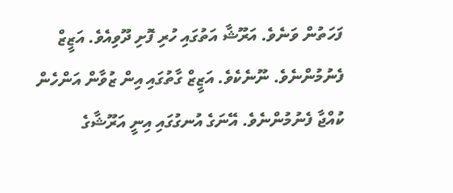ފަހަތުން ވަނެވެ. އަރޫޝާ އަތުގައި ހުރި ފޮށި ދޫވިއެވެ. އަޒީޒް ފެނުމުންނެވެ. ނޫނެކެވެ. އަޒީޒް ގާތުގައި އިން ޒުވާން އަންހެން ކުއްޖާ ފެނުމުންނެވެ. އޭނަގެ އުނގުގައި އިނީ އަރޫޝާގެ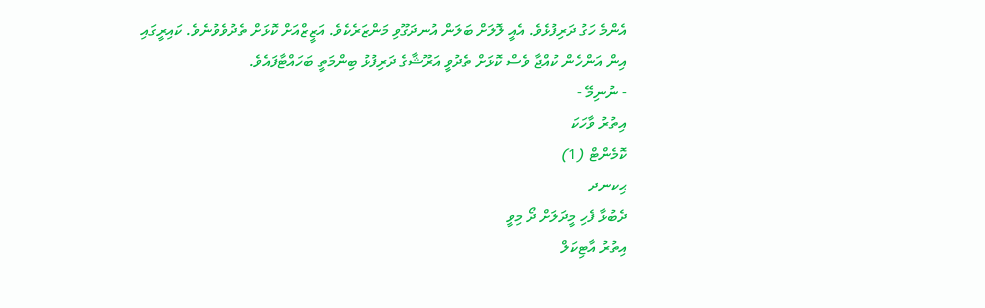އެންމެ ހަގު ދަރިފުޅެވެ. އެއީ ލޮލަށް ބަލަން އުނދަގޫވި މަންޒަރެކެވެ. އަޒީޒްއަށް ކޮޅަށް ތެދުވެވުނެވެ. ކައިރީގައި އިން އަންހެން ކުއްޖާ ވެސް ކޮޅަށް ތެދުވީ އަރޫޝާގެ ދަރިފުޅު ބިންމަތީ ބަހައްޓާފައެވެ.
- ނުނިމޭ -
އިތުރު ވާހަކަ
ކޮމެންޓް (1)
ޙިކނދ
ދެބުޅާ ފެހި މީދަލަށް ދޯ މިވީ
އިތުރު އާޓިކަލް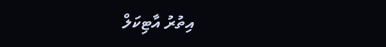އިތުރު އާޓިކަލް